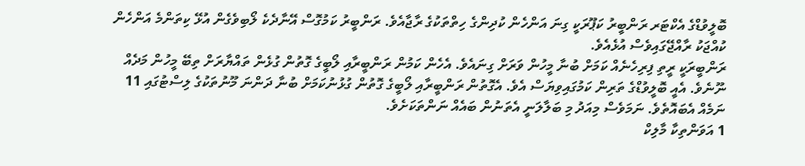ބޮލީވުޑްގެ އެކްޓަރ ރަންބީރު ކަޕޫރަކީ ގިނަ އަންހެން ކުދިންގެ ހިތްތަކުގެ ރާޖާއެވެ. ރަންބީރު ކަމުގޮސް އޭނާދެކެ ލޯބިވެގެން އުޅޭ ކިތަންމެ އަންހެން ކުއްޖަކު ރާއްޖޭގައިވެސް އުޅެއެވެ.
ރަންބީރަކީ ރީތި ފިރިހެނެއް ކަމަށް ބުނާ މީހުން ވަރަށް ގިނައެވެ. އެހެން ކަމުން ރަންބީރާއި ލޯބީގެ ގޮތުން ގުޅެން ތައްޔާރަށް ތިބޭ މީހުން މަދެއް ނޫނެވެ. އެއީ ބޮލީވުޑްގެ ތަރިން ކަމުގައިވިޔަސް އެވެ. އެގޮތުން ރަންބީރާއި ލޯބީގެ ގޮތުން ގުޅުނުކަމަށް ބުނާ ދަންނަ މޫނުތަކުގެ ލިސްޓުގައި 11 ނަމެއް އެބައޮތެވެ. ނަމަވެސް މިއަދު މި ބަލާލަނީ އެތަނުން ބައެއް ނަންތަކަށެވެ.
1 އަވަންތިކާ މާލިކް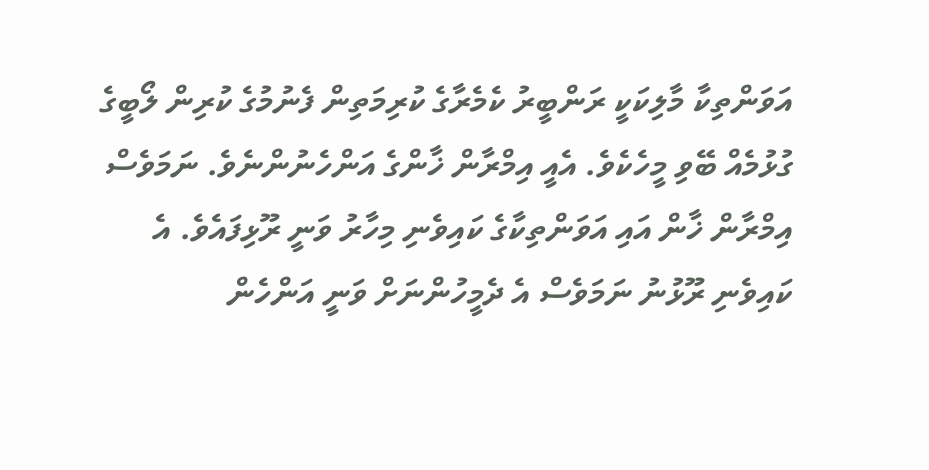އަވަންތިކާ މާލިކަކީ ރަންބީރު ކެމެރާގެ ކުރިމަތިން ފެނުމުގެ ކުރިން ލޯބީގެ ގުޅުމެއް ބޭވި މީހެކެވެ. އެއީ އިމްރާން ޚާންގެ އަންހެނުންނެވެ. ނަމަވެސް އިމްރާން ޚާން އައި އަވަންތިކާގެ ކައިވެނި މިހާރު ވަނީ ރޫޅިފައެވެ. އެ ކައިވެނި ރޫޅުނު ނަމަވެސް އެ ދެމީހުންނަށް ވަނީ އަންހެން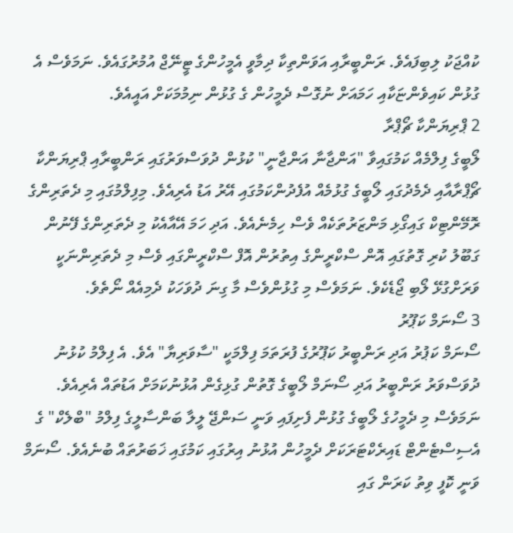ކުއްޖަކު ލިބިފައެވެ. ރަންބީރާއި އަވަންތިކާ ދިމާވީ އެމީހުންގެ ޓީނޭޖް އުމުރުގައެވެ. ނަމަވެސް އެ ގުޅުން ކައިވެންޏަކާއި ހަމައަށް ނުގޮސް ދެމީހުން ގެ ގުޅުން ނިމުމަކަށް އައީއެވެ.
2 ޕްރިޔަންކާ ޗޯޕްރާ
ލޯބީގެ ފިލްމެއް ކަމުގައިވާ "އަންޖާނާ އަންޖާނީ" ކުޅުން ދުވަސްވަރުގައި ރަންބީރާއި ޕްރިޔަންކާ ޗޯޕްރާއާއި ދެމެދުގައި ލޯބީގެ ގުޅުމެއް އުފެދުންކަމުގައި އޭރު އަޑު އެރިއެވެ. މިފިލްމުގައި މި ދެތަރިންގެ ރޮމޭންޓިކް ގައިގޯޅި މަންޒަރުތަކެއް ވެސް ހިމެނެއެވެ. އަދި ހަމަ އޭއާއެކު މި ދެތަރިންގެ ފޭނުން ގަބޫލު ކުރި ގޮތުގައި އޮން ސްކްރީންގެ އިތުރުން އޮފް ސްކްރީންގައި ވެސް މި ދެތަރިންނަކީ ވަރަށްގުޅޭ ލޯބި ޖޯޑެކެވެ. ނަމަވެސް މި ގުޅުންވެސް މާ ގިނަ ދުވަހަކު ދެމިއެއް ނޯތެވެ.
3 ސޯނަމް ކަޕޫރު
ސޯނަމް ކަޕުރު އަދި ރަންބީރު ކަޕޫރުގެ ފުރަތަމަ ފިލްމަކީ "ސާވަރިޔާ" އެވެ. އެ ފިލްމު ކުޅުނު ދުވަސްވަރު ރަންބީރު އަދި ސޯނަމް ލޯބީގެ ގޮތުން ގުޅިގެން އުޅުނުކަމަށް އަޑުތައް އެރިއެވެ. ނަމަވެސް މި ދެމީހުގެ ލޯބީގެ ގުޅުން ފެށިފައި ވަނީ ސަންޖޭ ލީލާ ބަންސާލީގެ ފިލްމު "ބްލެކް" ގެ އެސިސްޓެންޓް ޑައިރެކްޓަރަކަށް ދެމީހުން އުޅުނު އިރުގައި ކަމުގައި ޚަބަރުތައް ބުނެއެވެ. ސޯނަމް ވަނީ ކޮފީ ވިތު ކަރަން ގައި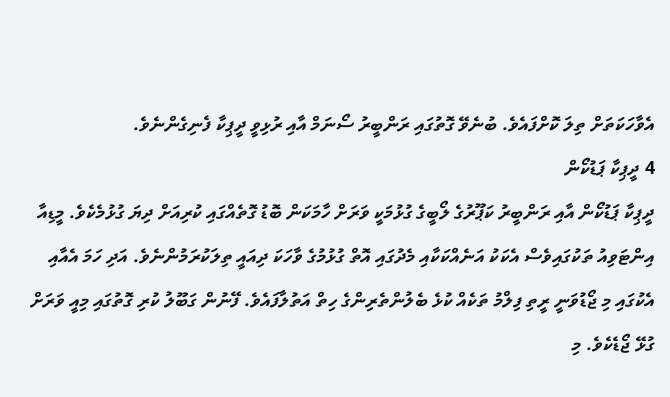އެވާހަކަތަށް ތިލަ ކޮށްފައެވެ. ބުނެވޭ ގޮތުގައި ރަންބީރު ސޯނަމް އާއި ރުޅިވީ ދީޕިކާ ފެނިގެންނެވެ.
4 ދީޕިކާ ޕަޑުކޯން
ދީޕިކާ ޕަޑުކޯން އާއި ރަންބީރު ކަޕޫރުގެ ލޯބީގެ ގުޅުމަކީ ވަރަށް ހާމަކަން ބޮޑު ގޮތެއްގައި ކުރިއަށް ދިޔަ ގުޅުމެކެވެ. މީޑިއާ އިންޓަވިއު ތަކުގައިވެސް އެކަކު އަނެއްކަކާއި މެދުގައި އޮތް ގުޅުމުގެ ވާހަކަ ދިއައީ ތިލަކުރަމުންނެވެ. އަދި ހަމަ އެއާއި އެކުގައި މި ޖޯޑުވަނީ ރީތި ފިލްމު ތަކެއް ކުޅެ ބެލުންތެރިންގެ ހިތް އަތުލާފައެވެ. ފޭނުން ގަބޫލު ކުރި ގޮތުގައި މިއީ ވަރަށް ގުޅޭ ޖޯޑެކެވެ. މި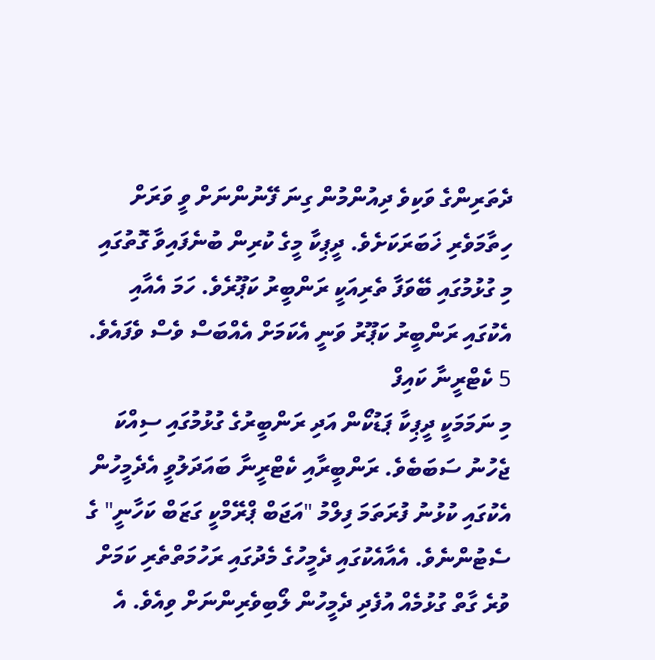ދެތަރިންގެ ވަކިވެ ދިއުންމުން ގިނަ ފޭނުންނަށް ވީ ވަރަށް ހިތާމަވެރި ޚަބަރަކަށެވެ. ދީޕިކާ މީގެ ކުރިން ބުނެފައިވާ ގޮތުގައި މި ގުޅުމުގައި ބޭވަފާ ތެރިއަކީ ރަންބީރު ކަޕޫރެވެ. ހަމަ އެއާއި އެކުގައި ރަންބީރު ކަޕޫރު ވަނީ އެކަމަށް އެއްބަސް ވެސް ވެފައެވެ.
5 ކެޓްރީނާ ކައިފް
މި ނަމަމަކީ ދީޕިކާ ޕަޑުކޯން އަދި ރަންބީރުގެ ގުޅުމުގައި ސިއްކަ ޖެހުނު ސަބަބެވެ. ރަންބީރާއި ކެޓްރީނާ ބައަދަލުވީ އެދެމީހުން އެކުގައި ކުޅުނު ފުރަތަމަ ފިލްމު "އަޖަބް ޕްރޭމްކީ ގަޒަބް ކަހާނީ" ގެ ސެޓުންނެވެ. އެއާއެކުގައި ދެމީހުގެ މެދުގައި ރަހުމަތްތެރި ކަމަށް ވުރެ ގާތް ގުޅުމެއް އުފެދި ދެމީހުން ލޯބިވެރިންނަށް ވިއެވެ. އެ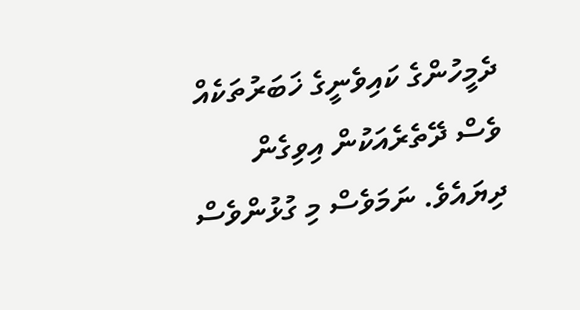ދެމީހުންގެ ކައިވެނީގެ ޚަބަރުތަކެއް ވެސް ދޭތެރެއަކުން އިވިގެން ދިޔައެވެ. ނަމަވެސް މި ގުޅުންވެސް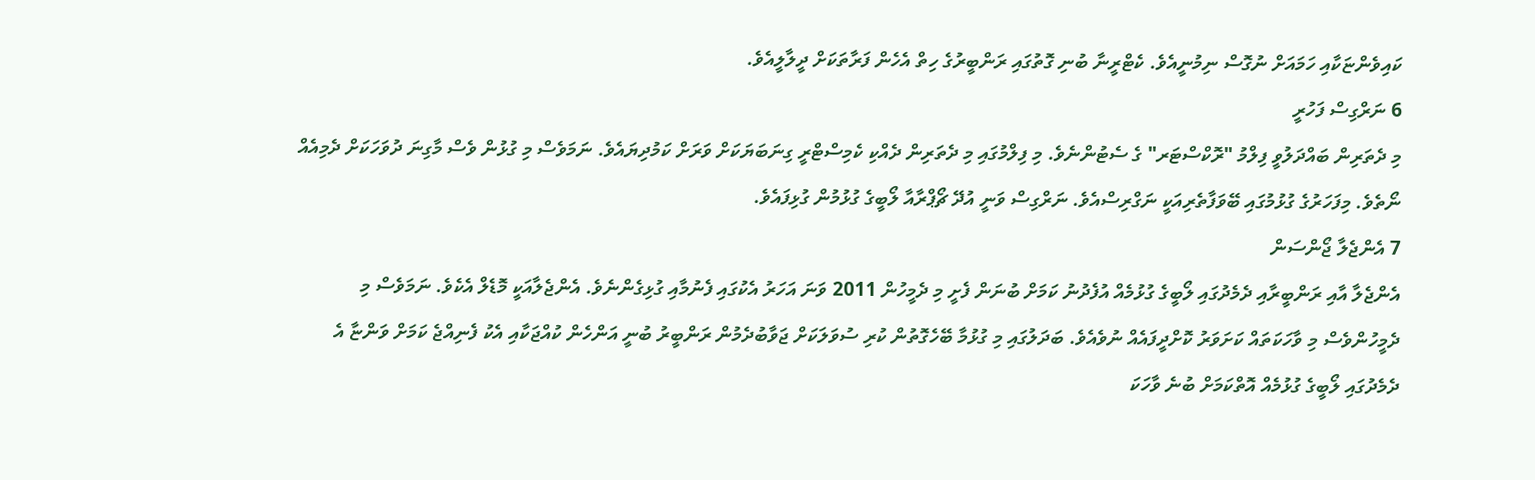ކައިވެންޏަކާއި ހަމައަށް ނުގޮސް ނިމުނީއެވެ. ކެޓްރީނާ ބުނި ގޮތުގައި ރަންބީރުގެ ހިތް އެހެން ފަރާތަކަށް ދީލާލީއެވެ.
6 ނަރްގިސް ފަހުރީ
މި ދެތަރިން ބައްދަލުވީ ފިލްމު "ރޮކްސްޓަރ" ގެ ސެޓުންނެވެ. މި ފިލްމުގައި މި ދެތަރިން ދެއްކި ކެމިސްޓްރީ ގިނަބަޔަކަށް ވަރަށް ކަމުދިޔައެވެ. ނަމަވެސް މި ގުޅުން ވެސް މާގިނަ ދުވަހަކަށް ދެމިއެއް ނޯތެވެ. މިފަހަރުގެ ގުޅުމުގައި ބޭވަފާތެރިއަކީ ނަގްރިސްއެވެ. ނަރްގިސް ވަނީ އުދޭ ޗޯޕްރާއާ ލޯބީގެ ގުޅުމުން ގުޅިފައެވެ.
7 އެންޖެލާ ޖޯންސަން
އެންޖެލާ އާއި ރަންބީރާއި ދެމެދުގައި ލޯބީގެ ގުޅުމެއް އުފެދުނު ކަމަށް ބުނަން ފެށީ މި ދެމީހުން 2011 ވަނަ އަހަރު އެކުގައި ފެނުމާއި ގުޅިގެންނެވެ. އެންޖެލާއަކީ މޮޑެލް އެކެވެ. ނަމަވެސް މި ދެމީހުންވެސް މި ވާހަކަތައް ކަށަވަރު ކޮށްދީފައެއް ނުވެއެވެ. ބަދަލުގައި މި ގުޅުމާ ބޭހެގޮތުން ކުރި ސުވަލަކަށް ޖަވާބުދެމުން ރަންބީރު ބުނީ އަންހެން ކުއްޖަކާއި އެކު ފެނިއްޖެ ކަމަށް ވަންޏާ އެ ދެމެދުގައި ލޯބީގެ ގުޅުމެއް އޮތްކަމަށް ބުނެ ވާހަކަ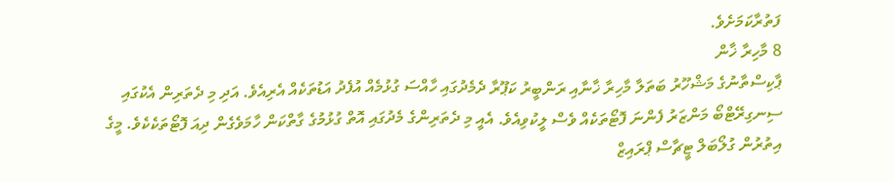ފަތުރާކަމަށެވެ.
8 މާހިރާ ޚާން
ޕާކިސްތާނުގެ މަޝްހޫރު ބަތަލާ މާހިރާ ޚާނާއި ރަންބީރު ކަޕޫރާ ދެމެދުގައި ހާއްސަ ގުޅުމެއް އުފެދު އަޑުތަކެއް އެރިއެވެ. އަދި މި ދެތަރިން އެކުގައި ސިނގިރޭޓްބޯ މަންޒަރު ފެންނަ ފޮޓޯތަކެއް ވެސް ލީކުވިއެވެ. އެއީ މި ދެތަރިންގެ މެދުގައި އޮތް ގުޅުމުގެ ގާތްކަން ހާމަވެގެން ދިއަ ފޮޓޯތަކެކެވެ. މީގެ އިތުރުން ގުލޯބަލް ޓީޗާސް ޕްރައިޒް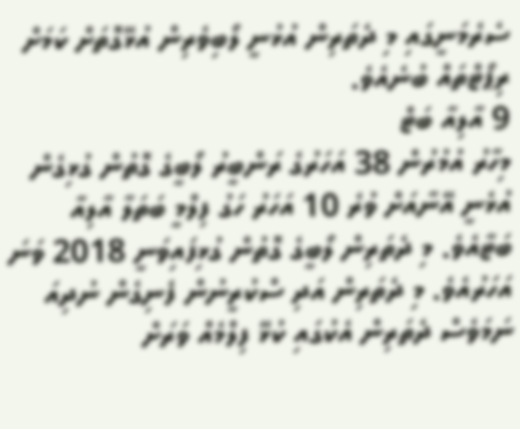ސެރެމަނީގައި މި ދެތަރިން އުޅުނީ ލޯބިވެރިން އުޅޭގޮތަށް ކަމަށް ރިޕޯޓްތައް ބުނެއެވެ.
9 އާލިއާ ބަޓް
މިހާރު އުމުރުން 38 އަހަރުގެ ރަންބީރު ލޯބީގެ ގޮތުން ގުޅިގެން އުޅެނީ އޭނާއަށް ވުރެ 10 އަހަރު ހަގު ފިލްމީ ބަތަލާ އާލިއާ ބަޓާއެވެ. މި ދެތަރިން ލޯބީގެ ގޮތުން ގުޅިފައިވަނީ 2018 ވަނަ އަހަރުއެވެ. މި ދެތަރިން އަދި ސްކުރީނުން ފެނިގެން ނުދިއަ ނަމަވެސް ދެތަރިން އެކުގައި ކުޅޭ ފިލްމެއް ވަރަށް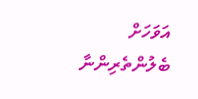އަވަހަށް ބެލުންތެރިންނާ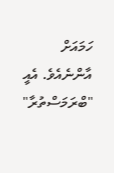ހަމައަށް އާންނެއެވެ. އެއީ "ބްރަމަސްތުރާ"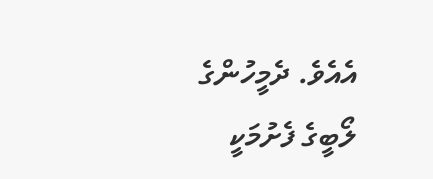އެއެވެ. ދެމީހުންގެ ލޯބީގެ ފެށުމަކީ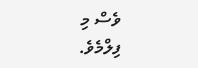ވެސް މި ފިލްމެވެ.